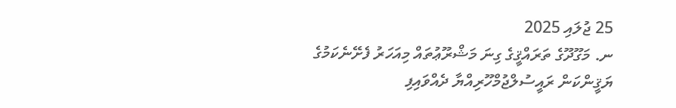25 ޖުލައި 2025
ނ. މަގޫދޫގެ ތަރައްޤީގެ ގިނަ މަޝްރޫޢުތައް މިއަހަރު ފެށޭނެކަމުގެ ޔަޤީންކަން ރައީސުލްޖުމްހޫރިއްޔާ ދެއްވައިފި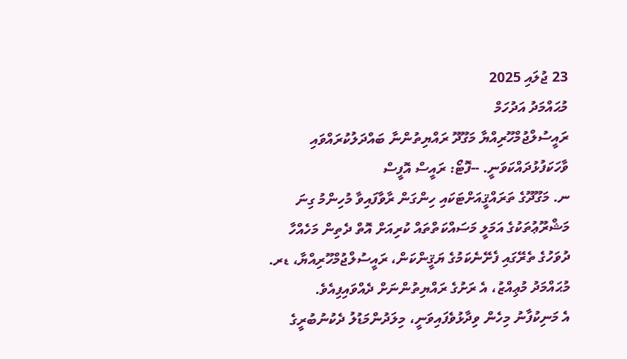23 ޖުލައި 2025
މުޙައްމަދު އަދުހަމް
ރައީސުލްޖުމްހޫރިއްޔާ މަގޫދޫ ރައްޔިތުންނާ ބައްދަލުކުރައްވައި ވާހަކަފުޅުދައްކަވަނީ. --ފޮޓޯ: ރައީސް އޮފީސް
ނ. މަގޫދޫގެ ތަރައްޤީއަށްޓަކައި ހިންގަން ރާވާފައިވާ މުހިންމު ގިނަ މަޝްރޫޢުތަކުގެ އަމަލީ މަސައްކަތްތައް ކުރިއަށް އޮތް ދެތިން މަހެއްހާ ދުވަހުގެ ތެރޭގައި ފެށޭނެކަމުގެ ޔަޤީންކަން، ރައީސުލްޖުމްހޫރިއްޔާ، ޑރ. މުޙައްމަދު މުޢިއްޒު، އެ ރަށުގެ ރައްޔިތުންނަށް ދެއްވައިފިއެވެ.
އެ މަނިކުފާނު މިހެން ވިދާޅުވެފައިވަނީ، މިލަދުންމަޑުލު ދެކުނުބުރީގެ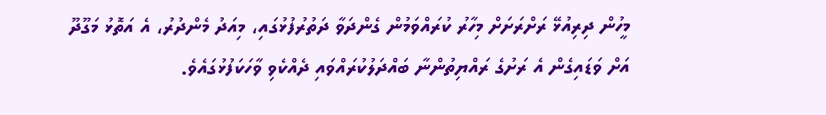މީހުން ދިރިއުޅޭ ރަށްރަށަށް މިހާރު ކުރައްވަމުން ގެންދަވާ ދަތުރުފުޅުގައި، މިއަދު މެންދުރު، އެ އަތޮޅު މަގޫދޫ އަށް ވަޑައިގެން އެ ރަށުގެ ރައްޔިތުންނާ ބައްދަލުކުރައްވައި ދެއްކެވި ވާހަކަފުޅުގައެވެ.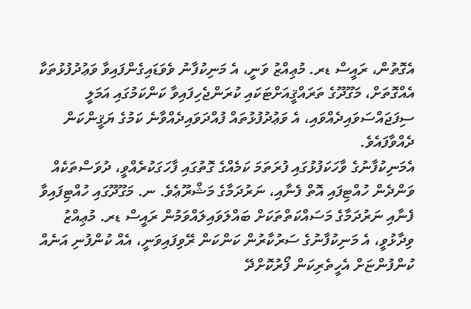އެގޮތުން، ރައީސް ޑރ. މުޢިއްޒު ވަނީ، އެ މަނިކުފާނު ވެވަޑައިގެންފައިވާ ވަޢުދުފުޅުތަކާ އެއްގޮތަށް، މަގޫދޫގެ ތަރައްޤީއަށްޓަކައި ކުރަންޖެހިފައިވާ ކަންކަމުގައި އަމަލީ ސިފަޖައްސަވައިދެއްވައި، އެ ވަޢުދުފުޅުތައް ފުއްދަވައިދެއްވާނެ ކަމުގެ ޔަޤީންކަން ދެއްވާފައެވެ.
އެމަނިކުފާނުގެ ވާހަކަފުޅުގައި ފުރަތަމަ ކަމެއްގެ ގޮތުގައި ފާހަގަކުރެއްވީ، ދުވަސްތަކެއް ވަންދެން ހުއްޓިފައި އޮތް ފެނާއި، ނަރުދަމާގެ މަޝްރޫޢެވެ. ނ. މަގޫދޫގައި ހުއްޓިފައިވާ ފެނާއި ނަރުދަމާގެ މަސައްކަތްތަކަށް ބައްލަވައިލައްވަމުން ރައީސް ޑރ. މުޢިއްޒު ވިދާޅުވީ، އެ މަނިކުފާނުގެ ސަރުކާރުން ކަންކަން ރޭވިފައިވަނީ، އެއް ކުންފުނި އަނެއް ކުންފުންޏަށް އެހީތެރިކަން ފޯރުކޮށްދޭ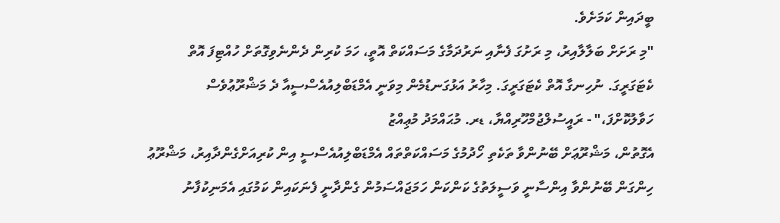ބީދައިން ކަމަށެވެ.
"މި ރަށަށް ބަލާލާއިރު، މި ރަށުގަ ފެނާއި ނަރުދަމާގެ މަސައްކަތް އޮތީ، ހަމަ ކުރިން ދެންނެވިގޮތަށް ހުއްޓިފަ އޮތް ކެޓަގަރީގަ. ނުހިނގާ އޮތް ކެޓަގަރީގަ. މިހާރު އަޅުގަނޑުމެން މިވަނީ އެމްޑަބްލިއުއެސްސީއާ ދެ މަޝްރޫޢުވެސް ހަވާލުކޮށްފަ،" - ރައީސުލްޖުމްހޫރިއްޔާ، ޑރ. މުޙައްމަދު މުޢިއްޒު
އެގޮތުން، މަޝްރޫޢަށް ބޭނުންވާ ތަކެތި ހޯދުމުގެ މަސައްކަތްތައް އެމްޑަބްލިއުއެސްސީ އިން ކުރިއަށްގެންދާއިރު، މަޝްރޫޢު ހިންގަން ބޭނުންވާ އިންސާނީ ވަސީލަތުގެ ކަންކަން ހަމަޖައްސަމުން ގެންދާނީ ފެނަކައިން ކަމުގައި އެމަނިކުފާނު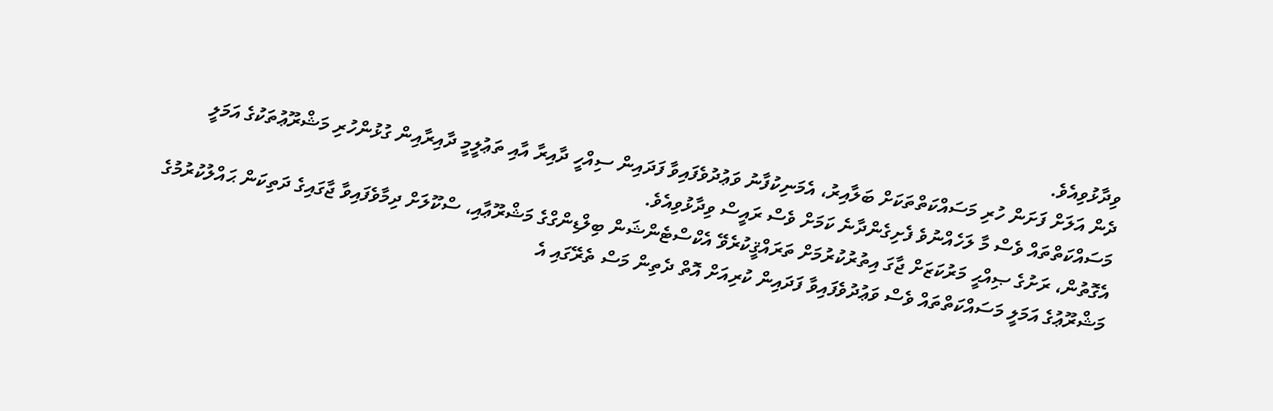ވިދާޅުވިއެވެ.
ދެން އަލަށް ފަށަން ހުރި މަސައްކަތްތަކަށް ބަލާއިރު، އެމަނިކުފާނު ވަޢުދުވެފައިވާ ފަދައިން ސިއްހީ ދާއިރާ އާއި ތަޢުލީމީ ދާއިރާއިން ގުޅުންހުރި މަޝްރޫޢުތަކުގެ އަމަލީ މަސައްކަތްތައް ވެސް މާ ލަހެއްނުވެ ފެށިގެންދާނެ ކަމަށް ވެސް ރައީސް ވިދާޅުވިއެވެ.
އެގޮތުން، ރަށުގެ ޞިއްޙީ މަރުކަޒަށް ޖާގަ އިތުރުކުރުމަށް ތަރައްޤީކުރެވޭ އެކްސްޓެންޝަން ބިލްޑިންގްގެ މަޝްރޫޢާއި، ސްކޫލަށް ދިމާވެފައިވާ ޖާގައިގެ ދަތިކަން ޙައްލުކުރުމުގެ މަޝްރޫޢުގެ އަމަލީ މަސައްކަތްތައް ވެސް ވަޢުދުވެފައިވާ ފަދައިން ކުރިއަށް އޮތް ދެތިން މަސް ތެރޭގައި އެ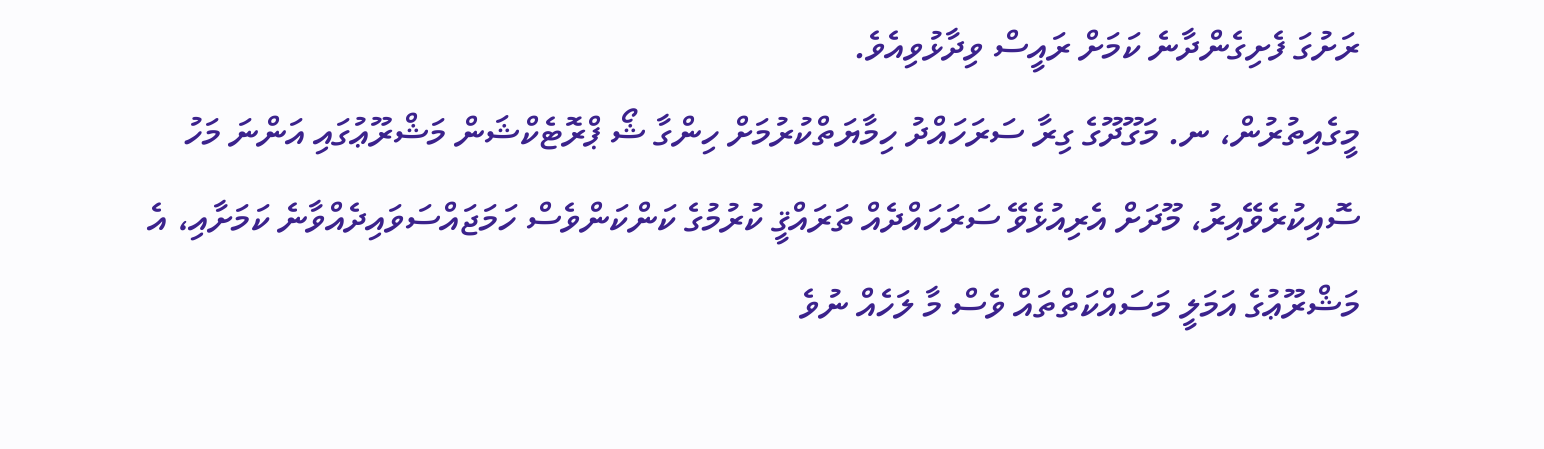ރަށުގަ ފެށިގެންދާނެ ކަމަށް ރައީސް ވިދާޅުވިއެވެ.
މީގެއިތުރުން، ނ. މަގޫދޫގެ ގިރާ ސަރަހައްދު ހިމާޔަތްކުރުމަށް ހިންގާ ޝޯ ޕްރޮޓެކްޝަން މަޝްރޫޢުގައި އަންނަ މަހު ސޮއިކުރެވޭއިރު، މޫދަށް އެރިއުޅެވޭ ސަރަހައްދެއް ތަރައްޤީ ކުރުމުގެ ކަންކަންވެސް ހަމަޖައްސަވައިދެއްވާނެ ކަމަށާއި، އެ މަޝްރޫޢުގެ އަމަލީ މަސައްކަތްތައް ވެސް މާ ލަހެއް ނުވެ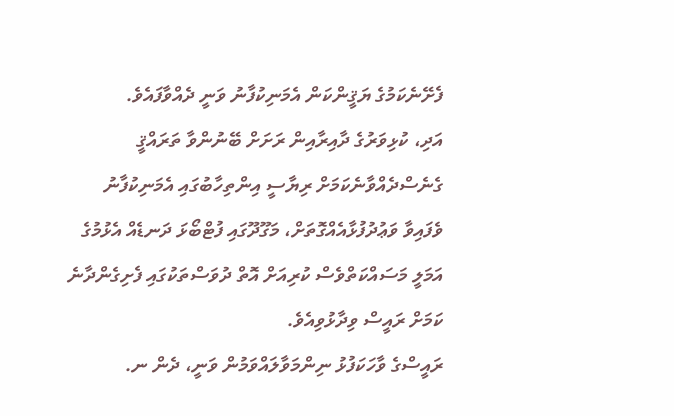ފެށޭނެކަމުގެ ޔަޤީންކަން އެމަނިކުފާނު ވަނީ ދެއްވާފައެވެ.
އަދި، ކުޅިވަރުގެ ދާއިރާއިން ރަށަށް ބޭނުންވާ ތަރައްޤީ ގެނެސްދެއްވާނެކަމަށް ރިޔާސީ އިންތިހާބުގައި އެމަނިކުފާނު ވެފައިވާ ވަޢުދުފުޅާއެއްގޮތަށް، މަގޫދޫގައި ފުޓްބޯޅަ ދަނޑެއް އެޅުމުގެ އަމަލީ މަސައްކަތްވެސް ކުރިއަށް އޮތް ދުވަސްތަކުގައި ފެށިގެންދާނެ ކަމަށް ރައީސް ވިދާޅުވިއެވެ.
ރައީސްގެ ވާހަކަފުޅު ނިންމަވާލައްވަމުން ވަނީ، ދެން ނ.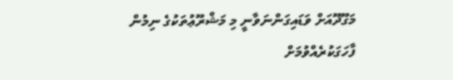މަގޫދޫއަށް ވަޑައިގަންނަވާނީ މި މަޝްރޫޢުތަކުގެ ނިމުން ފާހަގަކުރެއްވުމަށް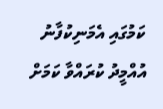ކަމުގައި އެމަނިކުފާނު އުއްމީދު ކުރައްވާ ކަމަށް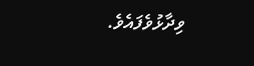ވިދާޅުވެފައެވެ.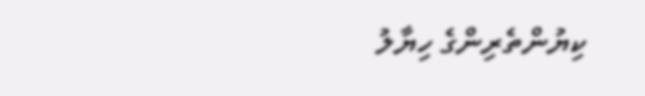ކިޔުންތެރިންގެ ހިޔާލު